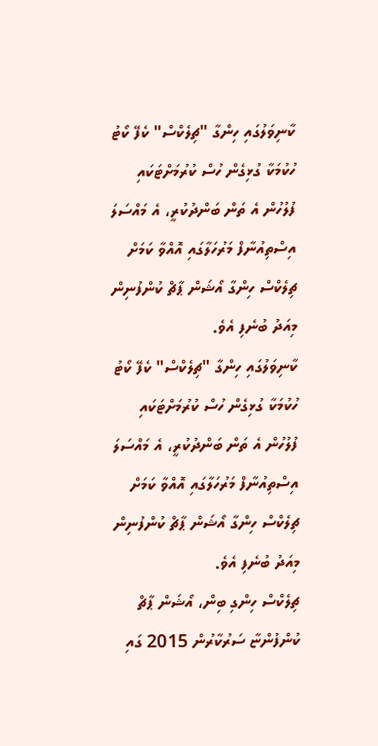ކާނިވަލުގައި ހިންގާ "ޗިލެކްސް" ކެފޭ ކޯޓު ހުކުމަކާ ގުޅިގެން ހުސް ކުރުމަށްޓަކައި ފުލުހުން އެ ތަން ބަންދުކުރީ، އެ މައްސަލަ އިސްތިއުނާފް މަރުހަލާގައި އޮއްވާ ކަމަށް ޗިލެކްސް ހިންގާ އޯޝަން ޕާޗް ކުންފުނިން މިއަދު ބުނެފި އެވެ.
ކާނިވަލުގައި ހިންގާ "ޗިލެކްސް" ކެފޭ ކޯޓު ހުކުމަކާ ގުޅިގެން ހުސް ކުރުމަށްޓަކައި ފުލުހުން އެ ތަން ބަންދުކުރީ، އެ މައްސަލަ އިސްތިއުނާފް މަރުހަލާގައި އޮއްވާ ކަމަށް ޗިލެކްސް ހިންގާ އޯޝަން ޕާޗް ކުންފުނިން މިއަދު ބުނެފި އެވެ.
ޗިލެކްސް ހިންގި ބިން، އޯޝަން ޕާޗް ކުންފުންޏާ ސަރުކާރުން 2015 ގައި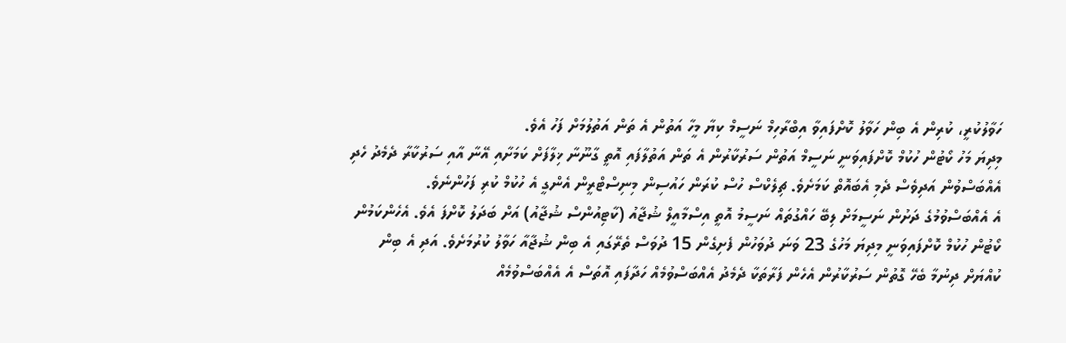ހަވާލުކުރީ، ކުރިން އެ ބިން ހަވާލު ކޮށްފައިވާ އިބްރާހިމް ނަސީމް ކިޔާ މީހާ އަތުން އެ ތަން އަތުލުމަށް ފަހު އެވެ.
މިދިޔަ މަހު ކޯޓުން ހުކުމް ކޮށްފައިވަނީ ނަސީމް އަތުން ސަރުކާރުން އެ ތަން އަތުލާފައި އޮތީ ގާނޫނާ ޚިލާފަށް ކަމަށާއި އޭނާ އާއި ސަރުކާރާ ދެމެދު ހެދި އެއްބަސްވުން އަދިވެސް ދެމި އެބައޮތް ކަމަށެވެ. ޗިލެކްސް ހުސް ކުރަން ހައުސިން މިނިސްޓްރީން އެންގީ އެ ހުކުމް ކުރި ފަހުންނެވެ.
އެ އެއްބަސްވުމުގެ ދަށުން ނަސީމަށް ލިބޭ ހައްގުތައް ނަސީމު އޮތީ އިސްމާއީލް ޝުޖާއު (ކާޓިއުންސް ޝުޖާއު) އަށް ބަދަލު ކޮށްފަ އެވެ. އެހެންކަމުން ކޯޓުން ހުކުމް ކޮށްފައިވަނީ މިދިޔަ މަހުގެ 23 ވަނަ ދުވަހުން ފެށިގެން 15 ދުވަސް ތެރޭގައި އެ ބިން ޝުޖާއާ ހަވާލު ކުރުމަށެވެ. އަދި އެ ބިން ކުއްޔަށް ދިނުމާ ބެހޭ ގޮތުން ސަރުކާރުން އެހެން ފަރާތަކާ ދެމެދު އެއްބަސްވުމެއް ހަދާފައި އޮތަސް އެ އެއްބަސްވުމެއް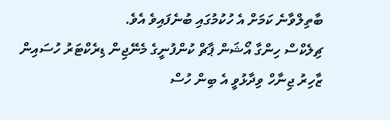ބާތިލްވާނެ ކަމަށް އެ ހުކުމުގައި ބުނެފައިވެ އެވެ.
ޗިލެކްސް ހިންގާ އޯޝަން ޕާޗް ކުންފުނީގެ މެނޭޖިން ޑިރެކްޓަރު ހުސައިން ޒާހިރު ޖިނާހް ވިދާޅުވީ އެ ބިން ހުސް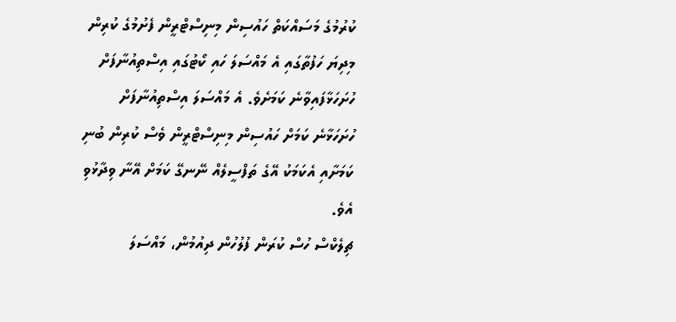ކުރުމުގެ މަސައްކަތް ހައުސިން މިނިސްޓްރީން ފެށުމުގެ ކުރިން މިދިޔަ ހަފުތާގައި އެ މައްސަލަ ހައި ކޯޓުގައި އިސްތިއުނާފަށް ހުށަހަޅާފައިވާނެ ކަމަށެވެ. އެ މައްސަލަ އިސްތިއުނާފަށް ހުށަހަޅާނެ ކަމަށް ހައުސިން މިނިސްޓްރީން ވެސް ކުރިން ބުނި ކަމަށާއި އެކަމަކު އޭގެ ތަފްސީލެއް ނޭނގޭ ކަމަށް އޭނާ ވިދާޅުވި އެވެ.
ޗިލެކްސް ހުސް ކުރަން ފުލުހުން ދިއުމުން، މައްސަލަ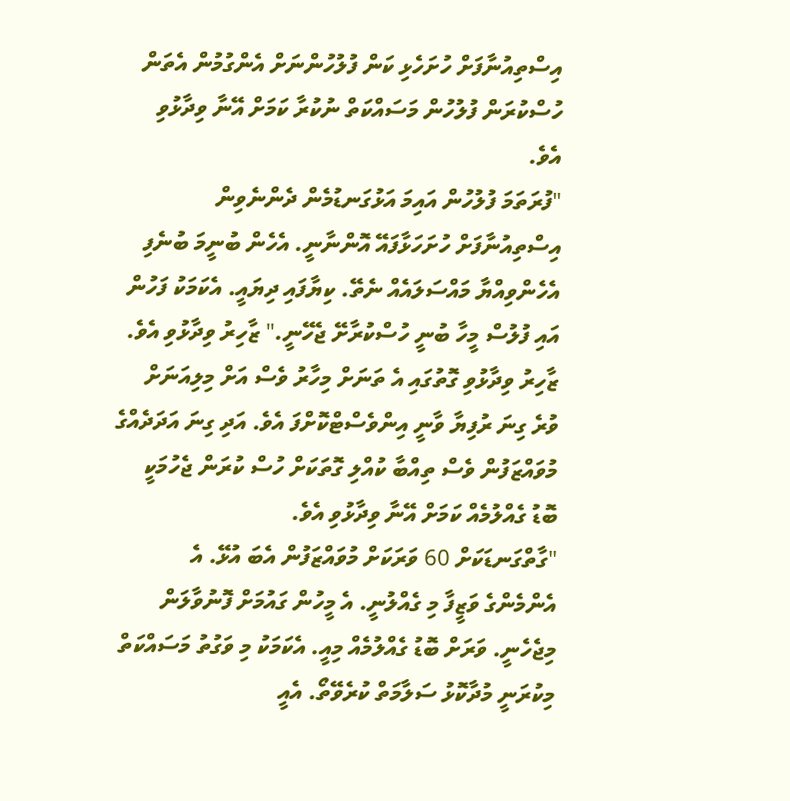އިސްތިއުނާފަށް ހުށަހެޅި ކަން ފުލުހުންނަށް އެންގުމުން އެތަން ހުސްކުރަން ފުލުހުން މަސައްކަތް ނުކުރާ ކަމަށް އޭނާ ވިދާޅުވި އެވެ.
"ފުރަތަމަ ފުލުހުން އައިމަ އަޅުގަނޑުމެން ދެންނެވިން އިސްތިއުނާފަށް ހުށަހަޅާފައޭ އޮންނާނީ. އެހެން ބުނީމަ ބުނެފި އެހެންވިއްޔާ މައްސަލައެއް ނެތޭ. ކިޔާފައި ދިޔައީ. އެކަމަކު ފަހުން އައި ފުލުސް މީހާ ބުނީ ހުސްކުރާށޭ ޖެހޭނީ." ޒާހިރު ވިދާޅުވި އެވެ.
ޒާހިރު ވިދާޅުވި ގޮތުގައި އެ ތަނަށް މިހާރު ވެސް އަށް މިލިއަނަށް ވުރެ ގިނަ ރުފިޔާ ވާނީ އިންވެސްޓްކޮށްފަ އެވެ. އަދި ގިނަ އަދަދެއްގެ މުވައްޒަފުން ވެސް ތިއްބާ ކުއްލި ގޮތަކަށް ހުސް ކުރަން ޖެހުމަކީ ބޮޑު ގެއްލުމެއް ކަމަށް އޭނާ ވިދާޅުވި އެވެ.
"ގާތްގަނޑަކަށް 60 ވަރަކަށް މުވައްޒަފުން އެބަ އުޅޭ. އެ އެންމެންގެ ވަޒީފާ މި ގެއްލުނީ. އެ މީހުން ގައުމަށް ފޮނުވާލަން މިޖެހެނީ. ވަރަށް ބޮޑު ގެއްލުމެއް މިއީ. އެކަމަކު މި ވަގުތު މަސައްކަތް މިކުރަނީ މުދާކޮޅު ސަލާމަތް ކުރެވޭތޯ. އެއީ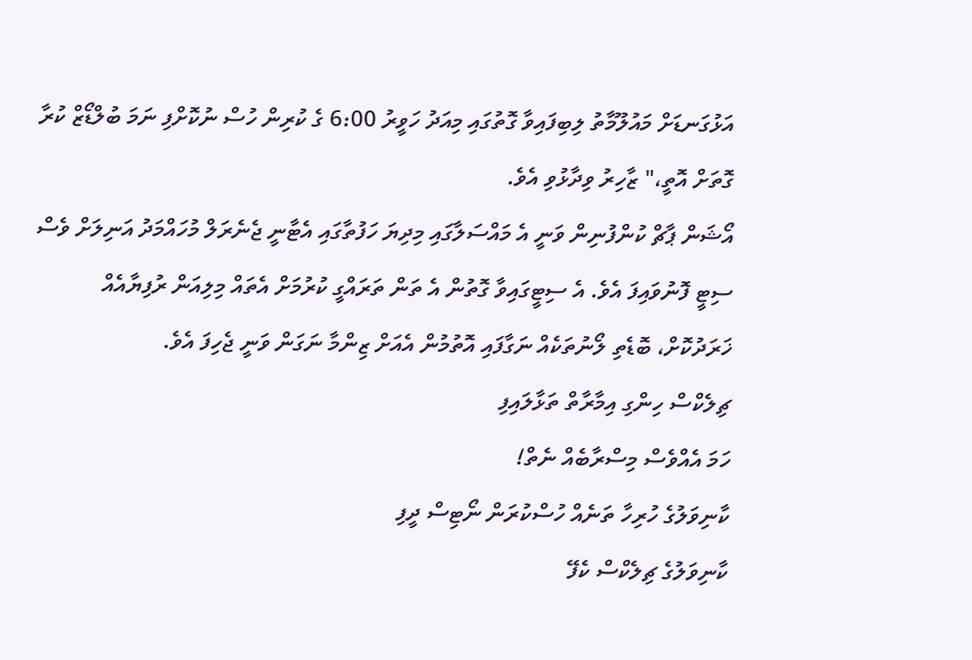އަޅުގަނޑަށް މައުލޫމާތު ލިބިފައިވާ ގޮތުގައި މިއަދު ހަވީރު 6:00 ގެ ކުރިން ހުސް ނުކޮށްފި ނަމަ ބުލްޑޯޒް ކުރާ ގޮތަށް އޮތީ،" ޒާހިރު ވިދާޅުވި އެވެ.
އޯޝަން ޕާޗް ކުންފުނިން ވަނީ އެ މައްސަލާގައި މިދިޔަ ހަފުތާގައި އެޓާނީ ޖެނެރަލް މުހައްމަދު އަނިލަށް ވެސް ސިޓީ ފޮނުވައިފަ އެވެ. އެ ސިޓީގައިވާ ގޮތުން އެ ތަން ތަރައްގީ ކުރުމަށް އެތައް މިލިއަން ރުފިޔާއެއް ޚަރަދުކޮށް، ބޮޑެތި ލޯނުތަކެއް ނަގާފައި އޮތުމުން އެއަށް ޒިންމާ ނަގަން ވަނީ ޖެހިފަ އެވެ.
ޗިލެކްސް ހިންގި އިމާރާތް ތަޅާލައިފި
ހަމަ އެއްވެސް މިސްރާބެއް ނެތް!
ކާނިވަލުގެ ހުރިހާ ތަނެއް ހުސްކުރަން ނޯޓިސް ދީފި
ކާނިވަލުގެ ޗިލެކްސް ކެފޭ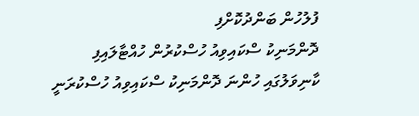ފުލުހުން ބަންދުކޮށްފި
ދޮންމަނިކު ސްކައިވިއު ހުސްކުރުން ހުއްޓާލައިފި
ކާނިވަލުގައި ހުންނަ ދޮންމަނިކު ސްކައިވިއު ހުސްކުރަނީ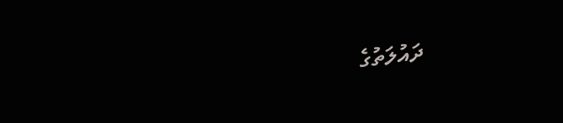ދައުލަތުގެ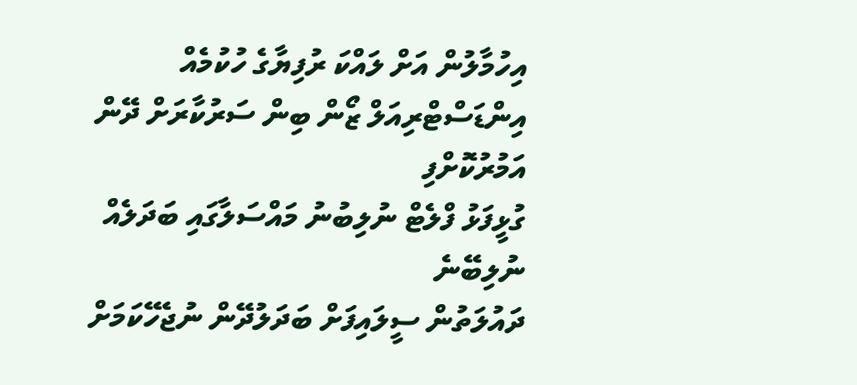އިހުމާލުން އަށް ލައްކަ ރުފިޔާގެ ހުކުމެއް
އިންޑަސްޓްރިއަލް ޒޯން ބިން ސަރުކާރަށް ދޭން އަމުރުކޮށްފި
ގުޅީފަޅު ފްލެޓް ނުލިބުނު މައްސަލާގައި ބަދަލެއް ނުލިބޭނެ
ދައުލަތުން ސީލައިފަށް ބަދަލުދޭން ނުޖެހޭކަމަށް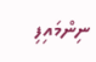ނިންމައިފި